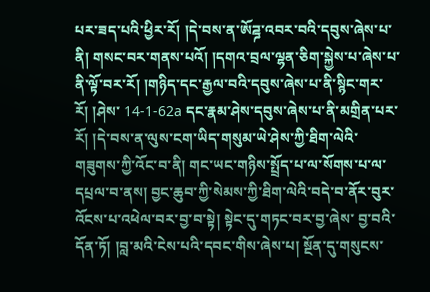པར་ཟད་པའི་ཕྱིར་རོ། །དེ་བས་ན་ཨོཌྜ་འབར་བའི་དབུས་ཞེས་པ་ནི། གསང་བར་གནས་པའོ། །དགའ་བྲལ་ལྷན་ཅིག་སྐྱེས་པ་ཞེས་པ་ནི་ལྟོ་བར་རོ། །གཉིད་དང་རྒྱལ་བའི་དབུས་ཞེས་པ་ནི་སྙིང་གར་རོ། །ཤེས་ 14-1-62a དང་རྣམ་ཤེས་དབུས་ཞེས་པ་ནི་མགྲིན་པར་རོ། །དེ་བས་ན་ལུས་ངག་ཡིད་གསུམ་ཡེ་ཤེས་ཀྱི་ཐིག་ལེའི་གཟུགས་ཀྱི་འོང་བ་ནི། གང་ཡང་གཉིས་སྤྲོད་པ་ལ་སོགས་པ་ལ་དཔྲལ་བ་ནས། བྱང་ཆུབ་ཀྱི་སེམས་ཀྱི་ཐིག་ལེའི་བདེ་བ་ནོར་བུར་འོངས་པ་འཕེལ་བར་བྱ་བ་སྟེ། སྟེང་དུ་གཏང་བར་བྱ་ཞེས་ བྱ་བའི་དོན་ཏོ། །བླ་མའི་ངེས་པའི་དབང་གིས་ཞེས་པ། སྔོན་དུ་གསུངས་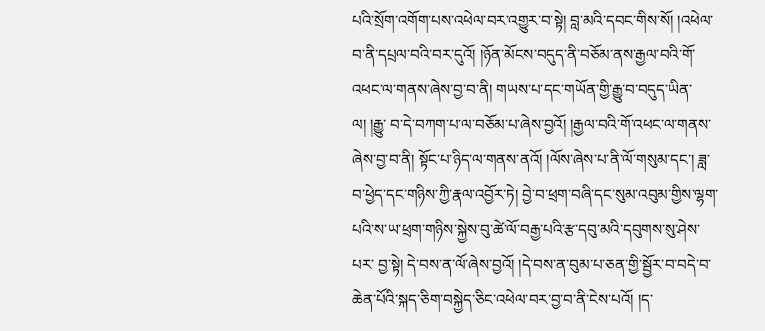པའི་སྲོག་འགོག་པས་འཕེལ་བར་འགྱུར་བ་སྟེ། བླ་མའི་དབང་གིས་སོ། །འཕེལ་བ་ནི་དཔྲལ་བའི་བར་དུའོ། །ཉོན་མོངས་བདུད་ནི་བཅོམ་ནས་རྒྱལ་བའི་གོ་འཕང་ལ་གནས་ཞེས་བྱ་བ་ནི། གཡས་པ་དང་གཡོན་གྱི་རྒྱུ་བ་བདུད་ཡིན་ལ། །རྒྱུ་ བ་དེ་བཀག་པ་ལ་བཅོམ་པ་ཞེས་བྱའོ། །རྒྱལ་བའི་གོ་འཕང་ལ་གནས་ཞེས་བྱ་བ་ནི། སྟོང་པ་ཉིད་ལ་གནས་ནའོ། །ལོས་ཞེས་པ་ནི་ལོ་གསུམ་དང་། ཟླ་བ་ཕྱེད་དང་གཉིས་ཀྱི་རྣལ་འབྱོར་ཏེ། བྱེ་བ་ཕྲག་བཞི་དང་སུམ་འབུམ་གྱིས་ལྷག་པའི་ས་ཡ་ཕྲག་གཉིས་སྐྱེས་བུ་ཚེ་ལོ་བརྒྱ་པའི་རྩ་དབུ་མའི་དབུགས་སུ་ཤེས་པར་ བྱ་སྟེ། དེ་བས་ན་ལོ་ཞེས་བྱའོ། །དེ་བས་ན་བུམ་པ་ཅན་གྱི་སྦྱོར་བ་བདེ་བ་ཆེན་པོའི་སྐད་ཅིག་བསྐྱེད་ཅིང་འཕེལ་བར་བྱ་བ་ནི་ངེས་པའོ། །ད་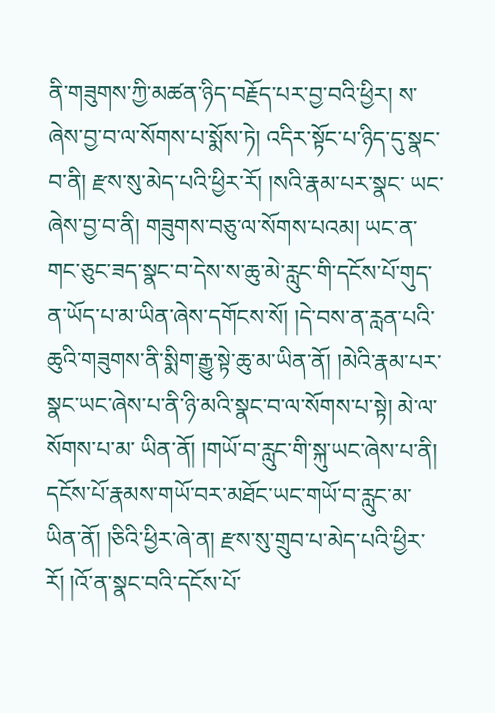ནི་གཟུགས་ཀྱི་མཚན་ཉིད་བརྗོད་པར་བྱ་བའི་ཕྱིར། ས་ཞེས་བྱ་བ་ལ་སོགས་པ་སྨོས་ཏེ། འདིར་སྟོང་པ་ཉིད་དུ་སྣང་བ་ནི། རྫས་སུ་མེད་པའི་ཕྱིར་རོ། །སའི་རྣམ་པར་སྣང་ ཡང་ཞེས་བྱ་བ་ནི། གཟུགས་བཅུ་ལ་སོགས་པའམ། ཡང་ན་གང་ཅུང་ཟད་སྣང་བ་དེས་ས་ཆུ་མེ་རླུང་གི་དངོས་པོ་གུད་ན་ཡོད་པ་མ་ཡིན་ཞེས་དགོངས་སོ། །དེ་བས་ན་རླན་པའི་ཆུའི་གཟུགས་ནི་སྨིག་རྒྱུ་སྟེ་ཆུ་མ་ཡིན་ནོ། །མེའི་རྣམ་པར་སྣང་ཡང་ཞེས་པ་ནི་ཉི་མའི་སྣང་བ་ལ་སོགས་པ་སྟེ། མེ་ལ་སོགས་པ་མ་ ཡིན་ནོ། །གཡོ་བ་རླུང་གི་སྐུ་ཡང་ཞེས་པ་ནི། དངོས་པོ་རྣམས་གཡོ་བར་མཐོང་ཡང་གཡོ་བ་རླུང་མ་ཡིན་ནོ། །ཅིའི་ཕྱིར་ཞེ་ན། རྫས་སུ་གྲུབ་པ་མེད་པའི་ཕྱིར་རོ། །འོ་ན་སྣང་བའི་དངོས་པོ་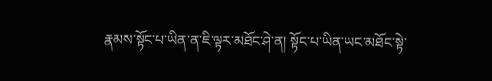རྣམས་སྟོང་པ་ཡིན་ན་ཇི་ལྟར་མཐོང་ཤེ་ན། སྟོང་པ་ཡིན་ཡང་མཐོང་སྟེ་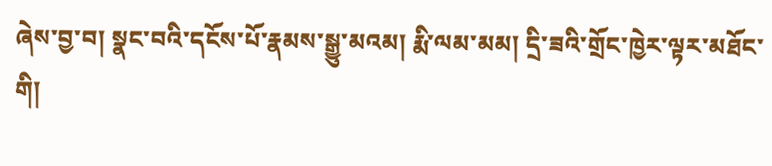ཞེས་བྱ་བ། སྣང་བའི་དངོས་པོ་རྣམས་སྒྱུ་མའམ། རྨི་ལམ་མམ། དྲི་ཟའི་གྲོང་ཁྱེར་ལྟར་མཐོང་གི།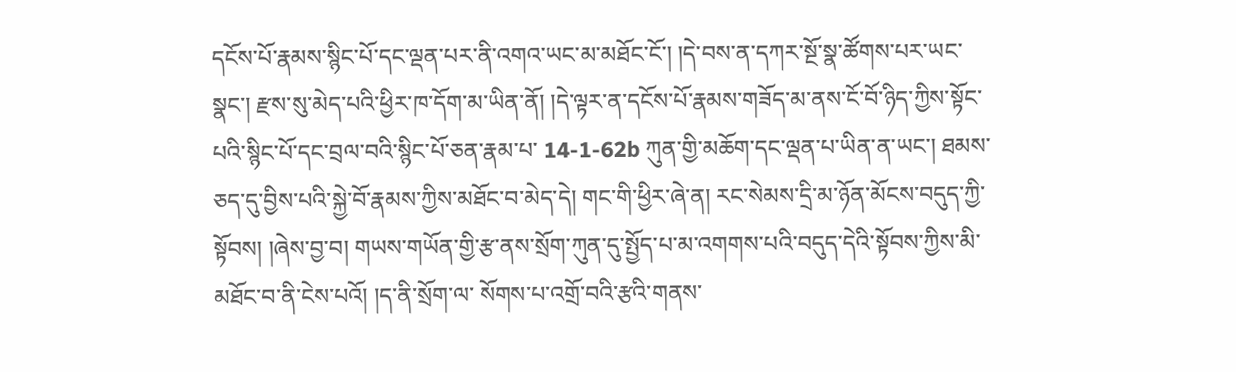དངོས་པོ་རྣམས་སྙིང་པོ་དང་ལྡན་པར་ནི་འགའ་ཡང་མ་མཐོང་ངོ་། །དེ་བས་ན་དཀར་སྔོ་སྣ་ཚོགས་པར་ཡང་སྣང་། རྫས་སུ་མེད་པའི་ཕྱིར་ཁ་དོག་མ་ཡིན་ནོ། །དེ་ལྟར་ན་དངོས་པོ་རྣམས་གཟོད་མ་ནས་ངོ་བོ་ཉིད་ཀྱིས་སྟོང་པའི་སྙིང་པོ་དང་བྲལ་བའི་སྙིང་པོ་ཅན་རྣམ་པ་ 14-1-62b ཀུན་གྱི་མཆོག་དང་ལྡན་པ་ཡིན་ན་ཡང་། ཐམས་ཅད་དུ་བྱིས་པའི་སྐྱེ་བོ་རྣམས་ཀྱིས་མཐོང་བ་མེད་དེ། གང་གི་ཕྱིར་ཞེ་ན། རང་སེམས་དྲི་མ་ཉོན་མོངས་བདུད་ཀྱི་སྟོབས། །ཞེས་བྱ་བ། གཡས་གཡོན་གྱི་རྩ་ནས་སྲོག་ཀུན་དུ་སྤྱོད་པ་མ་འགགས་པའི་བདུད་དེའི་སྟོབས་ཀྱིས་མི་མཐོང་བ་ནི་ངེས་པའོ། །ད་ནི་སྲོག་ལ་ སོགས་པ་འགྲོ་བའི་རྩའི་གནས་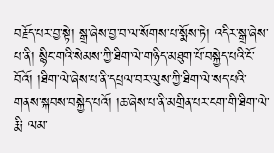བརྗོད་པར་བྱ་སྟེ། སྒྲ་ཞེས་བྱ་བ་ལ་སོགས་པ་སྨོས་ཏེ། འདིར་སྒྲ་ཞེས་པ་ནི། སྙིང་གའི་སེམས་ཀྱི་ཐིག་ལེ་གཉིད་མཐུག་པོ་བསྐྱེད་པའི་ངོ་བོའོ། །ཐིག་ལེ་ཞེས་པ་ནི་དཔྲལ་བར་ལུས་ཀྱི་ཐིག་ལེ་སད་པའི་གནས་སྐབས་བསྐྱེད་པའོ། །ཆ་ཞེས་པ་ནི་མགྲིན་པར་ངག་གི་ཐིག་ལེ་རྨི་ ལམ་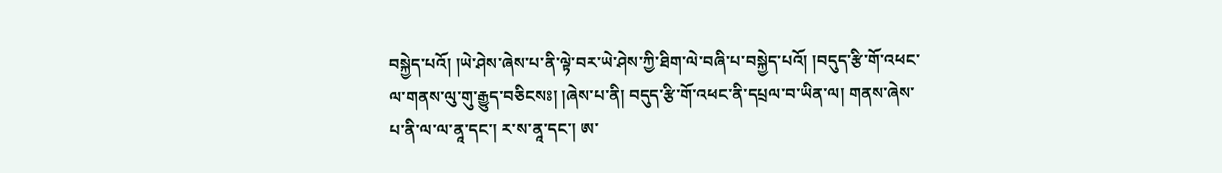བསྐྱེད་པའོ། །ཡེ་ཤེས་ཞེས་པ་ནི་ལྟེ་བར་ཡེ་ཤེས་ཀྱི་ཐིག་ལེ་བཞི་པ་བསྐྱེད་པའོ། །བདུད་རྩི་གོ་འཕང་ལ་གནས་ལུ་གུ་རྒྱུད་བཅིངསཿ། །ཞེས་པ་ནི། བདུད་རྩི་གོ་འཕང་ནི་དཔྲལ་བ་ཡིན་ལ། གནས་ཞེས་པ་ནི་ལ་ལ་ནཱ་དང་། ར་ས་ནཱ་དང་། ཨ་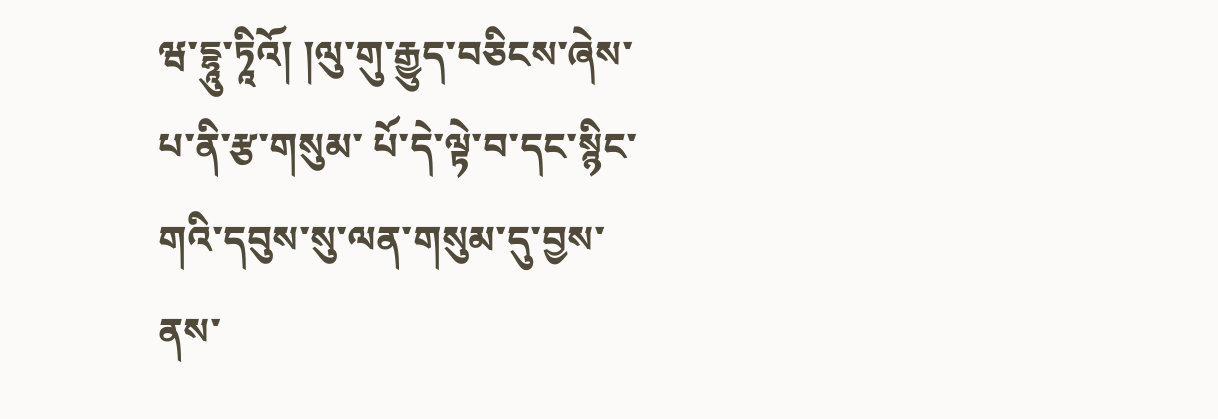ཝ་དྷཱུ་ཏཱིའོ། །ལུ་གུ་རྒྱུད་བཅིངས་ཞེས་པ་ནི་རྩ་གསུམ་ པོ་དེ་ལྟེ་བ་དང་སྙིང་གའི་དབུས་སུ་ལན་གསུམ་དུ་བྱས་ནས་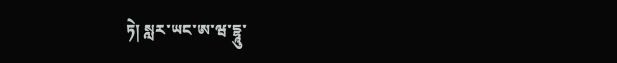ཏེ། སླར་ཡང་ཨ་ཝ་དྷཱུ་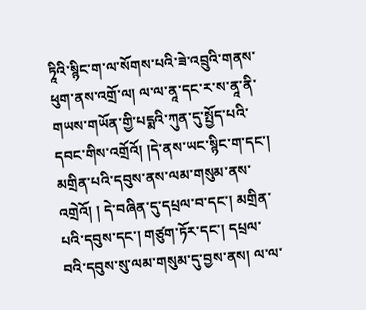ཏཱིའི་སྙིང་ག་ལ་སོགས་པའི་ཟེ་འབྲུའི་གནས་ཕུག་ནས་འགྲོ་ལ། ལ་ལ་ནཱ་དང་ར་ས་ནཱ་ནི་གཡས་གཡོན་གྱི་པདྨའི་ཀུན་དུ་སྤྱོད་པའི་དབང་གིས་འགྲོའོ། །དེ་ནས་ཡང་སྙིང་ག་དང་། མགྲིན་པའི་དབུས་ནས་ལམ་གསུམ་ནས་འགྲེའོ། ། དེ་བཞིན་དུ་དཔྲལ་བ་དང་། མགྲིན་པའི་དབུས་དང་། གཙུག་ཏོར་དང་། དཔྲལ་བའི་དབུས་སུ་ལམ་གསུམ་དུ་བྱས་ནས། ལ་ལ་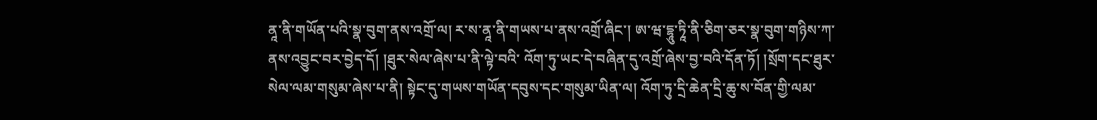ནཱ་ནི་གཡོན་པའི་སྣ་བུག་ནས་འགྲོ་ལ། ར་ས་ནཱ་ནི་གཡས་པ་ནས་འགྲོ་ཞིང་། ཨ་ཝ་དྷཱུ་ཏཱི་ནི་ཅིག་ཅར་སྣ་བུག་གཉིས་ཀ་ནས་འབྱུང་བར་བྱེད་དོ། །ཐུར་སེལ་ཞེས་པ་ནི་ལྟེ་བའི་ འོག་ཏུ་ཡང་དེ་བཞིན་དུ་འགྲོ་ཞེས་བྱ་བའི་དོན་ཏོ། །སྲོག་དང་ཐུར་སེལ་ལམ་གསུམ་ཞེས་པ་ནི། སྟེང་དུ་གཡས་གཡོན་དབུས་དང་གསུམ་ཡིན་ལ། འོག་ཏུ་དྲི་ཆེན་དྲི་ཆུ་ས་བོན་གྱི་ལམ་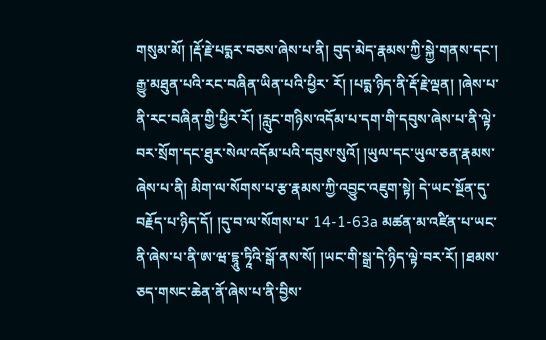གསུམ་མོ། །རྡོ་རྗེ་པདྨར་བཅས་ཞེས་པ་ནི། བུད་མེད་རྣམས་ཀྱི་སྐྱེ་གནས་དང་། རྒྱུ་མཐུན་པའི་རང་བཞིན་ཡིན་པའི་ཕྱིར་ རོ། །པདྨ་ཉིད་ནི་རྡོ་རྗེ་ལྡན། །ཞེས་པ་ནི་རང་བཞིན་གྱི་ཕྱིར་རོ། །རླུང་གཉིས་འདོམ་པ་དག་གི་དབུས་ཞེས་པ་ནི་ལྟེ་བར་སྲོག་དང་ཐུར་སེལ་འདོམ་པའི་དབུས་སུའོ། །ཡུལ་དང་ཡུལ་ཅན་རྣམས་ཞེས་པ་ནི། མིག་ལ་སོགས་པ་རྩ་རྣམས་ཀྱི་འབྱུང་འཇུག་སྟེ། དེ་ཡང་སྔོན་དུ་བརྗོད་པ་ཉིད་དོ། །དུ་བ་ལ་སོགས་པ་ 14-1-63a མཚན་མ་འཛིན་པ་ཡང་ནི་ཞེས་པ་ནི་ཨ་ཝ་དྷཱུ་ཏཱིའི་སྒོ་ནས་སོ། །ཡང་གི་སྒྲ་དེ་ཉིད་ལྟེ་བར་རོ། །ཐམས་ཅད་གསང་ཆེན་ནོ་ཞེས་པ་ནི་བྱིས་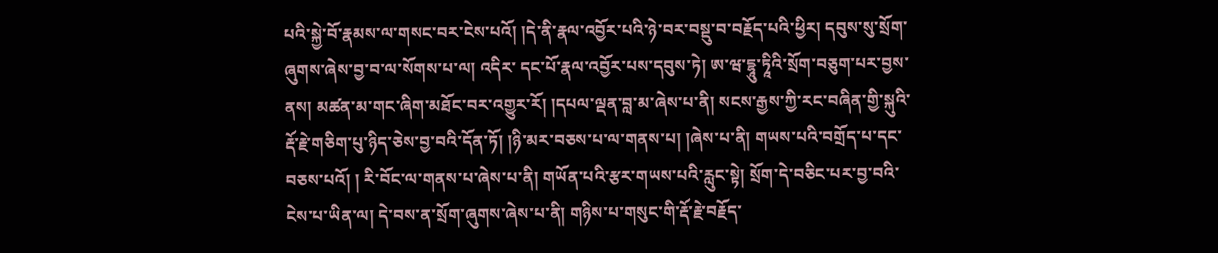པའི་སྐྱེ་བོ་རྣམས་ལ་གསང་བར་ངེས་པའོ། །དེ་ནི་རྣལ་འབྱོར་པའི་ཉེ་བར་བསྡུ་བ་བརྗོད་པའི་ཕྱིར། དབུས་སུ་སྲོག་ཞུགས་ཞེས་བྱ་བ་ལ་སོགས་པ་ལ། འདིར་ དང་པོ་རྣལ་འབྱོར་པས་དབུས་ཏེ། ཨ་ཝ་དྷཱུ་ཏཱིའི་སྲོག་བཅུག་པར་བྱས་ནས། མཚན་མ་གང་ཞིག་མཐོང་བར་འགྱུར་རོ། །དཔལ་ལྡན་བླ་མ་ཞེས་པ་ནི། སངས་རྒྱས་ཀྱི་རང་བཞིན་གྱི་སྐུའི་རྡོ་རྗེ་གཅིག་པུ་ཉིད་ཅེས་བྱ་བའི་དོན་ཏོ། །ཉི་མར་བཅས་པ་ལ་གནས་པ། །ཞེས་པ་ནི། གཡས་པའི་བགྲོད་པ་དང་བཅས་པའོ། ། རི་བོང་ལ་གནས་པ་ཞེས་པ་ནི། གཡོན་པའི་རྩར་གཡས་པའི་རླུང་སྟེ། སྲོག་དེ་བཅིང་པར་བྱ་བའི་ངེས་པ་ཡིན་ལ། དེ་བས་ན་སྲོག་ཞུགས་ཞེས་པ་ནི། གཉིས་པ་གསུང་གི་རྡོ་རྗེ་བརྗོད་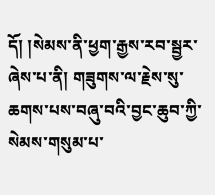དོ། །སེམས་ནི་ཕྱག་རྒྱས་རབ་སྦྱར་ཞེས་པ་ནི། གཟུགས་ལ་རྗེས་སུ་ཆགས་པས་བཞུ་བའི་བྱང་ཆུབ་ཀྱི་སེམས་གསུམ་པ་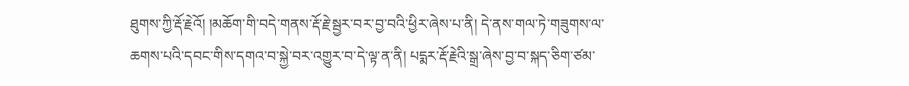ཐུགས་ཀྱི་རྡོ་རྗེའོ། །མཆོག་གི་བདེ་གནས་རྡོ་རྗེ་སྦྱར་བར་བྱ་བའི་ཕྱིར་ཞེས་པ་ནི། དེ་ནས་གལ་ཏེ་གཟུགས་ལ་ཆགས་པའི་དབང་གིས་དགའ་བ་སྐྱེ་བར་འགྱུར་བ་དེ་ལྟ་ན་ནི། པདྨར་རྡོ་རྗེའི་སྒྲ་ཞེས་བྱ་བ་སྐད་ཅིག་ཙམ་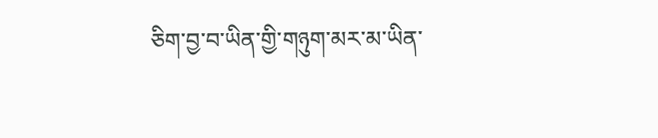ཅིག་བྱ་བ་ཡིན་གྱི་གཉུག་མར་མ་ཡིན་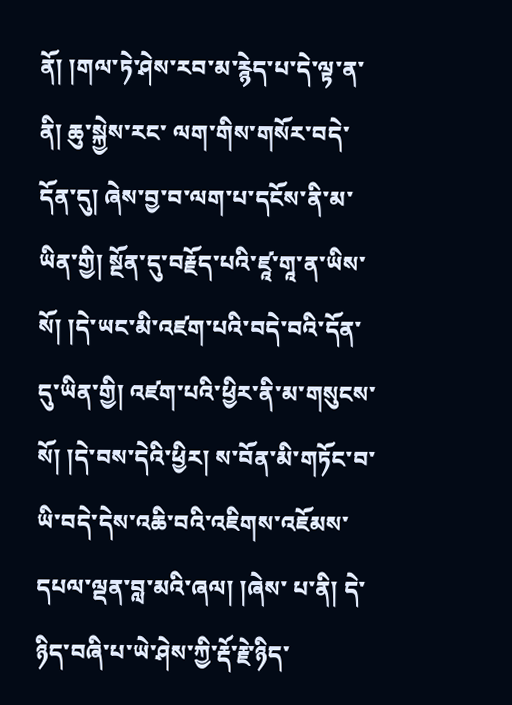ནོ། །གལ་ཏེ་ཤེས་རབ་མ་རྙེད་པ་དེ་ལྟ་ན་ནི། ཆུ་སྐྱེས་རང་ ལག་གིས་གསོར་བདེ་དོན་དུ། ཞེས་བྱ་བ་ལག་པ་དངོས་ནི་མ་ཡིན་གྱི། སྔོན་དུ་བརྗོད་པའི་ཛཱ་གཱ་ན་ཡིས་སོ། །དེ་ཡང་མི་འཛག་པའི་བདེ་བའི་དོན་དུ་ཡིན་གྱི། འཛག་པའི་ཕྱིར་ནི་མ་གསུངས་སོ། །དེ་བས་དེའི་ཕྱིར། ས་བོན་མི་གཏོང་བ་ཡི་བདེ་དེས་འཆི་བའི་འཇིགས་འཇོམས་དཔལ་ལྡན་བླ་མའི་ཞལ། །ཞེས་ པ་ནི། དེ་ཉིད་བཞི་པ་ཡེ་ཤེས་ཀྱི་རྡོ་རྗེ་ཉིད་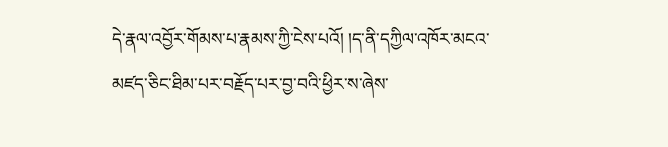དེ་རྣལ་འབྱོར་གོམས་པ་རྣམས་ཀྱི་ངེས་པའོ། །ད་ནི་དཀྱིལ་འཁོར་མངའ་མཛད་ཅིང་ཐིམ་པར་བརྗོད་པར་བྱ་བའི་ཕྱིར་ས་ཞེས་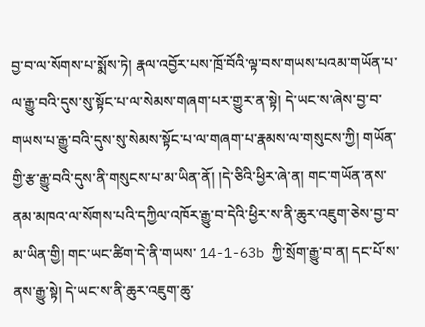བྱ་བ་ལ་སོགས་པ་སྨོས་ཏེ། རྣལ་འབྱོར་པས་ཁྲོ་བོའི་ལྟ་བས་གཡས་པའམ་གཡོན་པ་ལ་རྒྱུ་བའི་དུས་སུ་སྟོང་པ་ལ་སེམས་གཞག་པར་གྱུར་ན་སྟེ། དེ་ཡང་ས་ཞེས་བྱ་བ་གཡས་པ་རྒྱུ་བའི་དུས་སུ་སེམས་སྟོང་པ་ལ་གཞག་པ་རྣམས་ལ་གསུངས་ཀྱི། གཡོན་གྱི་རྩ་རྒྱུ་བའི་དུས་ནི་གསུངས་པ་མ་ཡིན་ནོ། །དེ་ཅིའི་ཕྱིར་ཞེ་ན། གང་གཡོན་ནས་ནམ་མཁའ་ལ་སོགས་པའི་དཀྱིལ་འཁོར་རྒྱུ་བ་དེའི་ཕྱིར་ས་ནི་ཆུར་འཇུག་ཅེས་བྱ་བ་མ་ཡིན་གྱི། གང་ཡང་ཚིག་དེ་ནི་གཡས་ 14-1-63b ཀྱི་སྲོག་རྒྱུ་བ་ན། དང་པོ་ས་ནས་རྒྱུ་སྟེ། དེ་ཡང་ས་ནི་ཆུར་འཇུག་ཆུ་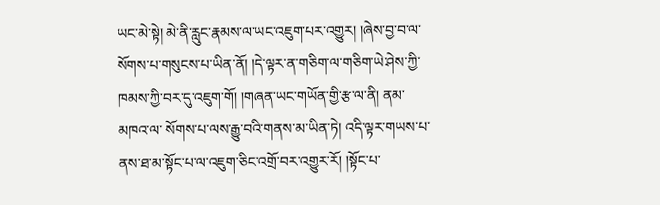ཡང་མེ་སྟེ། མེ་ནི་རླུང་རྣམས་ལ་ཡང་འཇུག་པར་འགྱུར། །ཞེས་བྱ་བ་ལ་སོགས་པ་གསུངས་པ་ཡིན་ནོ། །དེ་ལྟར་ན་གཅིག་ལ་གཅིག་ཡེ་ཤེས་ཀྱི་ཁམས་ཀྱི་བར་དུ་འཇུག་གོ། །གཞན་ཡང་གཡོན་གྱི་རྩ་ལ་ནི། ནམ་མཁའ་ལ་ སོགས་པ་ལས་རྒྱུ་བའི་གནས་མ་ཡིན་ཏེ། འདི་ལྟར་གཡས་པ་ནས་ཐ་མ་སྟོང་པ་ལ་འཇུག་ཅིང་འགྲོ་བར་འགྱུར་རོ། །སྟོང་པ་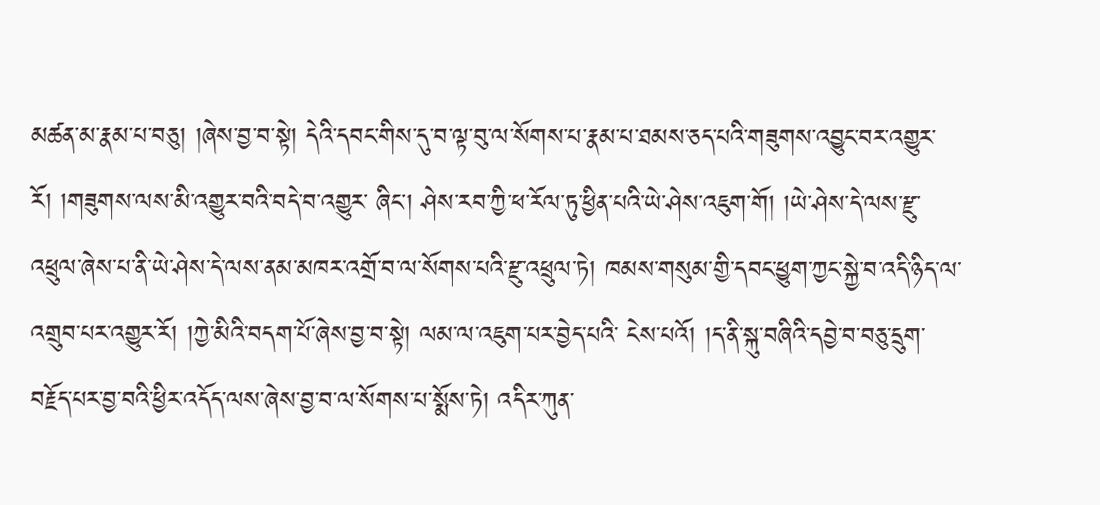མཚན་མ་རྣམ་པ་བཅུ། །ཞེས་བྱ་བ་སྟེ། དེའི་དབང་གིས་དུ་བ་ལྟ་བུ་ལ་སོགས་པ་རྣམ་པ་ཐམས་ཅད་པའི་གཟུགས་འབྱུང་བར་འགྱུར་རོ། །གཟུགས་ལས་མི་འགྱུར་བའི་བདེ་བ་འགྱུར་ ཞིང་། ཤེས་རབ་ཀྱི་ཕ་རོལ་ཏུ་ཕྱིན་པའི་ཡེ་ཤེས་འཇུག་གོ། །ཡེ་ཤེས་དེ་ལས་རྫུ་འཕྲུལ་ཞེས་པ་ནི་ཡེ་ཤེས་དེ་ལས་ནམ་མཁར་འགྲོ་བ་ལ་སོགས་པའི་རྫུ་འཕྲུལ་ཏེ། ཁམས་གསུམ་གྱི་དབང་ཕྱུག་ཀྱང་སྐྱེ་བ་འདི་ཉིད་ལ་འགྲུབ་པར་འགྱུར་རོ། །ཀྱེ་མིའི་བདག་པོ་ཞེས་བྱ་བ་སྟེ། ལམ་ལ་འཇུག་པར་བྱེད་པའི་ ངེས་པའོ། །ད་ནི་སྐུ་བཞིའི་དབྱེ་བ་བཅུ་དྲུག་བརྗོད་པར་བྱ་བའི་ཕྱིར་འདོད་ལས་ཞེས་བྱ་བ་ལ་སོགས་པ་སྨོས་ཏེ། འདིར་ཀུན་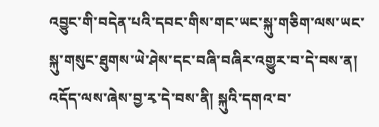འབྱུང་གི་བདེན་པའི་དབང་གིས་གང་ཡང་སྐུ་གཅིག་ལས་ཡང་སྐུ་གསུང་ཐུགས་ཡེ་ཤེས་དང་བཞི་བཞིར་འགྱུར་བ་དེ་བས་ན། འདོད་ལས་ཞེས་བྱ་རྭ་དེ་བས་ནི། སྐུའི་དགའ་བ་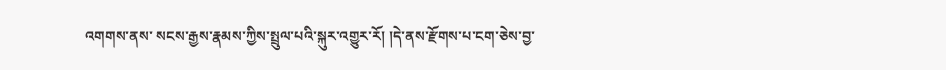འགགས་ནས་ སངས་རྒྱས་རྣམས་ཀྱིས་སྤྲུལ་པའི་སྐུར་འགྱུར་རོ། །དེ་ནས་རྫོགས་པ་ངག་ཅེས་བྱ་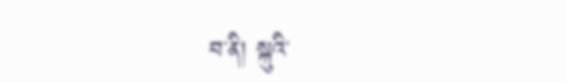བ་ནི། སྐུའི་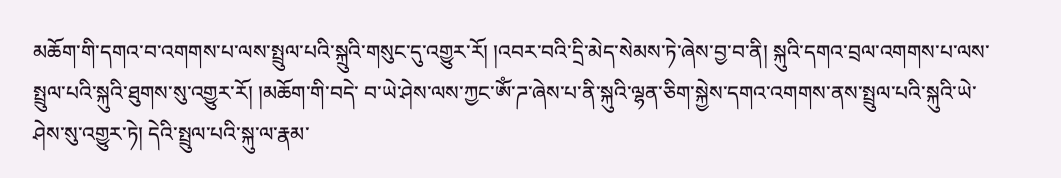མཆོག་གི་དགའ་བ་འགགས་པ་ལས་སྤྲུལ་པའི་སྐྲུའི་གསུང་དུ་འགྱུར་རོ། །འབར་བའི་དྲི་མེད་སེམས་ཏེ་ཞེས་བྱ་བ་ནི། སྐུའི་དགའ་བྲལ་འགགས་པ་ལས་སྤྲུལ་པའི་སྐུའི་ཐུགས་སུ་འགྱུར་རོ། །མཆོག་གི་བདེ་ བ་ཡེ་ཤེས་ལས་ཀྱང་ཨོཾ་ཌ་ཞེས་པ་ནི་སྐུའི་ལྷན་ཅིག་སྐྱེས་དགའ་འགགས་ནས་སྤྲུལ་པའི་སྐུའི་ཡེ་ཤེས་སུ་འགྱུར་ཏེ། དེའི་སྤྲུལ་པའི་སྐུ་ལ་རྣམ་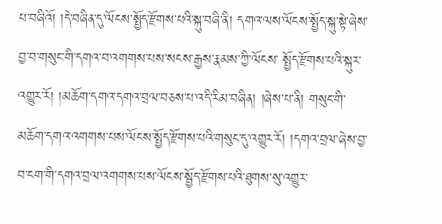པ་བཞིའོ། །དེ་བཞིན་དུ་ལོངས་སྤྱོད་རྫོགས་པའི་སྐུ་བཞི་ནི། དགའ་ལས་ལོངས་སྤྱོད་སྐུ་སྟེ་ཞེས་བྱ་བ་གསུང་གི་དགའ་བ་འགགས་པས་སངས་རྒྱས་རྣམས་ཀྱི་ལོངས་ སྤྱོད་རྫོགས་པའི་སྐུར་འགྱུར་རོ། །མཆོག་དགའ་དགའ་བྲལ་བཅས་པ་འདི་རིམ་བཞིན། །ཞེས་པ་ནི། གསུང་གི་མཆོག་དགའ་འགགས་པས་ལོངས་སྤྱོད་རྫོགས་པའི་གསུང་དུ་འགྱུར་རོ། །དགའ་བྲལ་ཞེས་བྱ་བ་ངག་གི་དགའ་བྲལ་འགགས་པས་ལོངས་སྦྱོད་རྫོགས་པའི་ཐུགས་སུ་འགྱུར་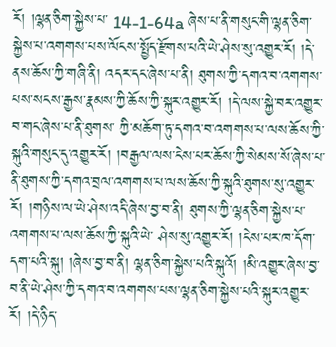རོ། །ལྷན་ཅིག་སྐྱེས་པ་ 14-1-64a ཞེས་པ་ནི་གསུང་གི་ལྷན་ཅིག་སྐྱེས་པ་འགགས་པས་ལོངས་སྤྱོད་རྫོགས་པའི་ཡེ་ཤེས་སུ་འགྱུར་རོ། །དེ་ནས་ཆོས་ཀྱི་གཞི་ནི། འདར་དང་ཞེས་པ་ནི། ཐུགས་ཀྱི་དགའ་བ་འགགས་པས་སངས་རྒྱས་རྣམས་ཀྱི་ཆོས་ཀྱི་སྐུར་འགྱུར་རོ། །དེ་ལས་སྐྱེ་བར་འགྱུར་བ་གང་ཞེས་པ་ནི་ཐུགས་ ཀྱི་མཆོག་ཏུ་དགའ་བ་འགགས་པ་ལས་ཆོས་ཀྱི་སྐུའི་གསུང་དུ་འགྱུར་རོ། །བརྒྱལ་ལས་ངེས་པར་ཆོས་ཀྱི་སེམས་སོ་ཞེས་པ་ནི་ཐུགས་ཀྱི་དགའ་བྲལ་འགགས་པ་ལས་ཆོས་ཀྱི་སྐུའི་ཐུགས་སུ་འགྱུར་རོ། །གཉིས་ལ་ཡེ་ཤེས་འདི་ཞེས་བྱ་བ་ནི། ཐུགས་ཀྱི་ལྷན་ཅིག་སྐྱེས་པ་འགགས་པ་ལས་ཆོས་ཀྱི་སྐུའི་ཡེ་ ཤེས་སུ་འགྱུར་རོ། །ངེས་པར་ཁ་དོག་དག་པའི་སྐུ། །ཞེས་བྱ་བ་ནི། ལྷན་ཅིག་སྐྱེས་པའི་སྐུའོ། །མི་འགྱུར་ཞེས་བྱ་བ་ནི་ཡེ་ཤེས་ཀྱི་དགའ་བ་འགགས་པས་ལྷན་ཅིག་སྐྱེས་པའི་སྐུར་འགྱུར་རོ། །དེ་ཉིད་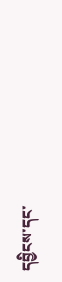དབྱིངས་དང་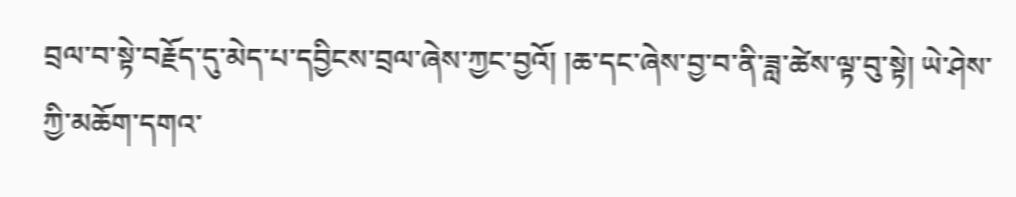བྲལ་བ་སྟེ་བརྗོད་དུ་མེད་པ་དབྱིངས་བྲལ་ཞེས་ཀྱང་བྱའོ། །ཆ་དང་ཞེས་བྱ་བ་ནི་ཟླ་ཚེས་ལྟ་བུ་སྟེ། ཡེ་ཤེས་ཀྱི་མཆོག་དགའ་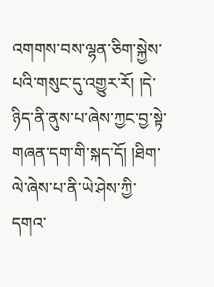འགགས་བས་ལྷན་ཅིག་སྐྱེས་པའི་གསུང་དུ་འགྱུར་རོ། །དེ་ཉིད་ནི་ནུས་པ་ཞེས་ཀྱང་བྱ་སྟེ་གཞན་དག་གི་སྐད་དོ། །ཐིག་ལེ་ཞེས་པ་ནི་ཡེ་ཤེས་ཀྱི་དགའ་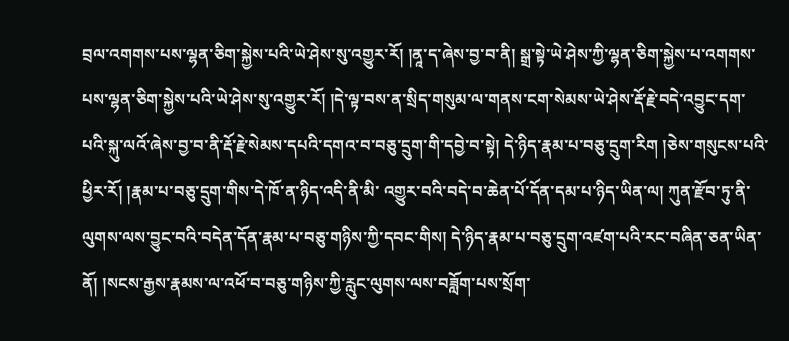བྲལ་འགགས་པས་ལྷན་ཅིག་སྐྱེས་པའི་ཡེ་ཤེས་སུ་འགྱུར་རོ། །ནཱ་ད་ཞེས་བྱ་བ་ནི། སྒྲ་སྟེ་ཡེ་ཤེས་ཀྱི་ལྷན་ཅིག་སྐྱེས་པ་འགགས་ པས་ལྷན་ཅིག་སྐྱེས་པའི་ཡེ་ཤེས་སུ་འགྱུར་རོ། །དེ་ལྟ་བས་ན་སྲིད་གསུམ་ལ་གནས་ངག་སེམས་ཡེ་ཤེས་རྡོ་རྗེ་བདེ་འབྱུང་དག་པའི་སྐུ་ལའོ་ཞེས་བྱ་བ་ནི་རྡོ་རྗེ་སེམས་དཔའི་དགའ་བ་བཅུ་དྲུག་གི་དབྱེ་བ་སྟེ། དེ་ཉིད་རྣམ་པ་བཅུ་དྲུག་རིག །ཅེས་གསུངས་པའི་ཕྱིར་རོ། །རྣམ་པ་བཅུ་དྲུག་གིས་དེ་ཁོ་ན་ཉིད་འདི་ནི་མི་ འགྱུར་བའི་བདེ་བ་ཆེན་པོ་དོན་དམ་པ་ཉིད་ཡིན་ལ། ཀུན་རྫོབ་ཏུ་ནི་ལུགས་ལས་བྱུང་བའི་བདེན་དོན་རྣམ་པ་བཅུ་གཉིས་ཀྱི་དབང་གིས། དེ་ཉིད་རྣམ་པ་བཅུ་དྲུག་འཛག་པའི་རང་བཞིན་ཅན་ཡིན་ནོ། །སངས་རྒྱས་རྣམས་ལ་འཕོ་བ་བཅུ་གཉིས་ཀྱི་རླུང་ལུགས་ལས་བཟློག་པས་སྲོག་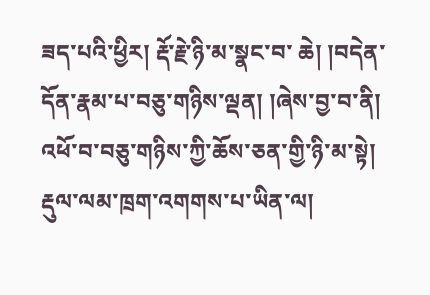ཟད་པའི་ཕྱིར། རྡོ་རྗེ་ཉི་མ་སྣང་བ་ ཆེ། །བདེན་དོན་རྣམ་པ་བཅུ་གཉིས་ལྡན། །ཞེས་བྱ་བ་ནི། འཕོ་བ་བཅུ་གཉིས་ཀྱི་ཆོས་ཅན་གྱི་ཉི་མ་སྟེ། རྡུལ་ལམ་ཁྲག་འགགས་པ་ཡིན་ལ།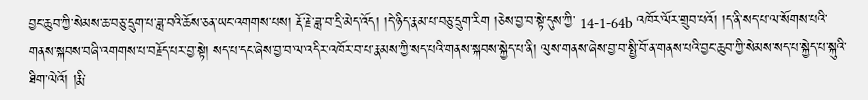བྱང་ཆུབ་ཀྱི་སེམས་ཆ་བཅུ་དྲུག་པ་ཟླ་བའི་ཆོས་ཅན་ཡང་འགགས་པས། རྡོ་རྗེ་ཟླ་བ་དྲི་མེད་འོད། །དེ་ཉིད་རྣམ་པ་བཅུ་དྲུག་རིག །ཅེས་བྱ་བ་སྟེ་དུས་ཀྱི་ 14-1-64b འཁོར་ལོར་གྲུབ་པའོ། །ད་ནི་སད་པ་ལ་སོགས་པའི་གནས་སྐབས་བཞི་འགགས་པ་བརྗོད་པར་བྱ་སྟེ། སད་པ་དང་ཞེས་བྱ་བ་ལ་འདིར་འཁོར་བ་པ་རྣམས་ཀྱི་སད་པའི་གནས་སྐབས་སྐྱེད་པ་ནི། ལུས་གནས་ཞེས་བྱ་བ་སྤྱི་བོ་ན་གནས་པའི་བྱང་ཆུབ་ཀྱི་སེམས་སད་པ་སྐྱེད་པ་སྐུའི་ཐིག་ལེའོ། །རྨི་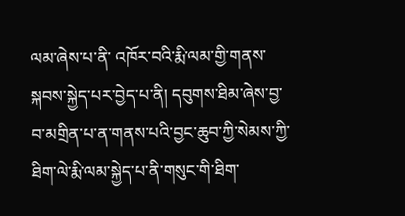ལམ་ཞེས་པ་ནི་ འཁོར་བའི་རྨི་ལམ་གྱི་གནས་སྐབས་སྐྱེད་པར་བྱེད་པ་ནི། དབུགས་ཐིམ་ཞེས་བྱ་བ་མགྲིན་པ་ན་གནས་པའི་བྱང་ཆུབ་ཀྱི་སེམས་ཀྱི་ཐིག་ལེ་རྨི་ལམ་སྐྱེད་པ་ནི་གསུང་གི་ཐིག་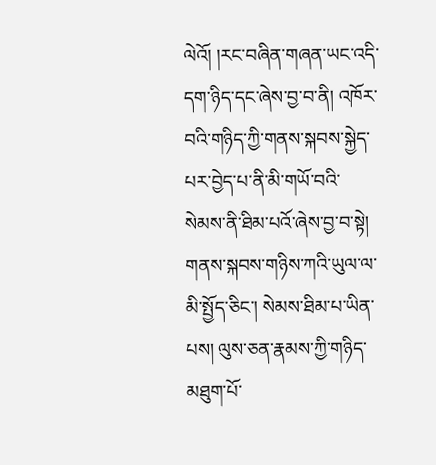ལེའོ། །རང་བཞིན་གཞན་ཡང་འདི་དག་ཉིད་དང་ཞེས་བྱ་བ་ནི། འཁོར་བའི་གཉིད་ཀྱི་གནས་སྐབས་སྐྱེད་པར་བྱེད་པ་ནི་མི་གཡོ་བའི་ སེམས་ནི་ཐིམ་པའོ་ཞེས་བྱ་བ་སྟེ། གནས་སྐབས་གཉིས་ཀའི་ཡུལ་ལ་མི་སྤྱོད་ཅིང་། སེམས་ཐིམ་པ་ཡིན་པས། ལུས་ཅན་རྣམས་ཀྱི་གཉིད་མཐུག་པོ་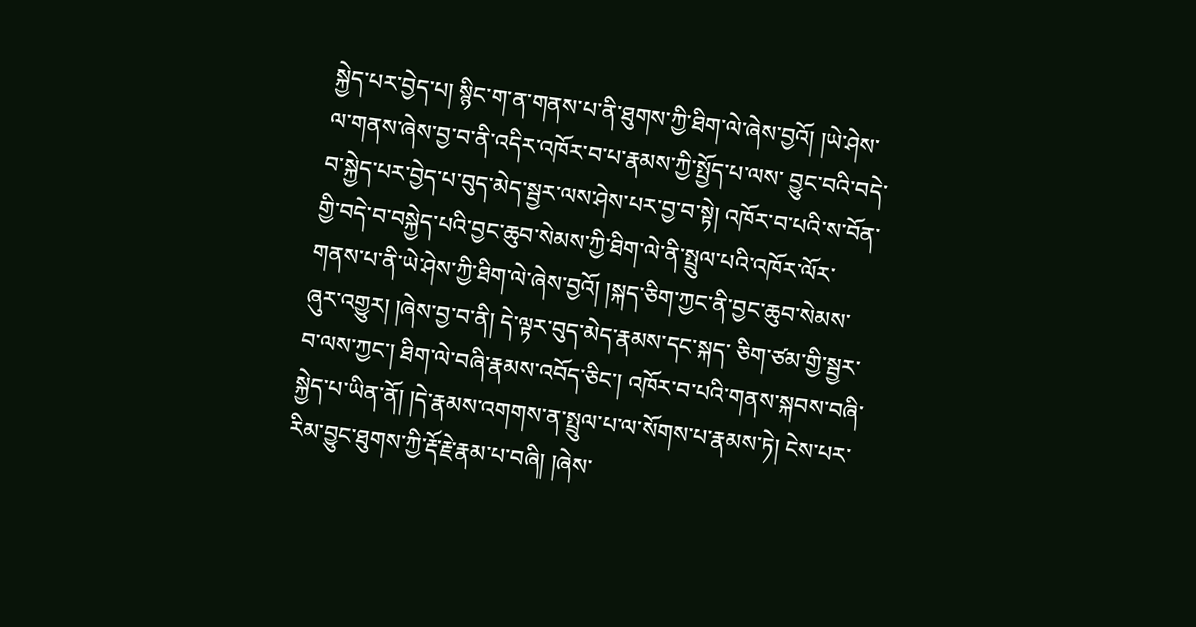སྐྱེད་པར་བྱེད་པ། སྙིང་ག་ན་གནས་པ་ནི་ཐུགས་ཀྱི་ཐིག་ལེ་ཞེས་བྱའོ། །ཡེ་ཤེས་ལ་གནས་ཞེས་བྱ་བ་ནི་འདིར་འཁོར་བ་པ་རྣམས་ཀྱི་སྤྱོད་པ་ལས་ བྱུང་བའི་བདེ་བ་སྐྱེད་པར་བྱེད་པ་བུད་མེད་སྦྱར་ལས་ཤེས་པར་བྱ་བ་སྟེ། འཁོར་བ་པའི་ས་བོན་གྱི་བདེ་བ་བསྐྱེད་པའི་བྱང་ཆུབ་སེམས་ཀྱི་ཐིག་ལེ་ནི་སྤྲུལ་པའི་འཁོར་ལོར་གནས་པ་ནི་ཡེ་ཤེས་ཀྱི་ཐིག་ལེ་ཞེས་བྱའོ། །སྐད་ཅིག་ཀྱང་ནི་བྱང་ཆུབ་སེམས་ཞུར་འགྱུར། །ཞེས་བྱ་བ་ནི། དེ་ལྟར་བུད་མེད་རྣམས་དང་སྐད་ ཅིག་ཙམ་གྱི་སྦྱར་བ་ལས་ཀྱང་། ཐིག་ལེ་བཞི་རྣམས་འབོད་ཅིང་། འཁོར་བ་པའི་གནས་སྐབས་བཞི་སྐྱེད་པ་ཡིན་ནོ། །དེ་རྣམས་འགགས་ན་སྤྲུལ་པ་ལ་སོགས་པ་རྣམས་ཏེ། ངེས་པར་རིམ་བྱུང་ཐུགས་ཀྱི་རྡོ་རྗེ་རྣམ་པ་བཞི། །ཞེས་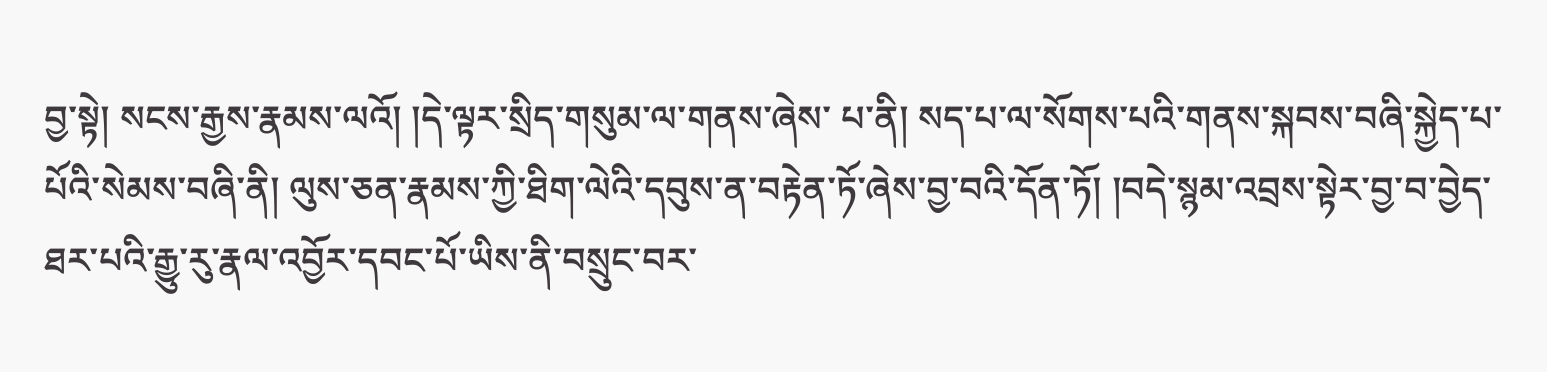བྱ་སྟེ། སངས་རྒྱས་རྣམས་ལའོ། །དེ་ལྟར་སྲིད་གསུམ་ལ་གནས་ཞེས་ པ་ནི། སད་པ་ལ་སོགས་པའི་གནས་སྐབས་བཞི་སྐྱེད་པ་པོའི་སེམས་བཞི་ནི། ལུས་ཅན་རྣམས་ཀྱི་ཐིག་ལེའི་དབུས་ན་བརྟེན་ཏོ་ཞེས་བྱ་བའི་དོན་ཏོ། །བདེ་སྙམ་འབྲས་སྟེར་བྱ་བ་བྱེད་ཐར་པའི་རྒྱུ་རུ་རྣལ་འབྱོར་དབང་པོ་ཡིས་ནི་བསྲུང་བར་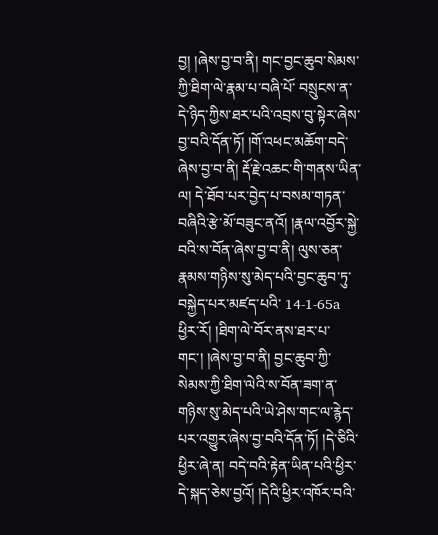བྱ། །ཞེས་བྱ་བ་ནི། གང་བྱང་ཆུབ་སེམས་ཀྱི་ཐིག་ལེ་རྣམ་པ་བཞི་པོ་ བསྲུངས་ན་དེ་ཉིད་ཀྱིས་ཐར་པའི་འབྲས་བུ་སྟེར་ཞེས་བྱ་བའི་དོན་ཏོ། །གོ་འཕང་མཆོག་བདེ་ཞེས་བྱ་བ་ནི། རྡོ་རྗེ་འཆང་གི་གནས་ཡིན་ལ། དེ་ཐོབ་པར་བྱེད་པ་བསམ་གཏན་བཞིའི་རྩེ་མོ་བཟུང་ནའོ། །རྣལ་འབྱོར་སྐྱེ་བའི་ས་བོན་ཞེས་བྱ་བ་ནི། ལུས་ཅན་རྣམས་གཉིས་སུ་མེད་པའི་བྱང་ཆུབ་ཏུ་བསྐྱེད་པར་མཛད་པའི་ 14-1-65a ཕྱིར་རོ། །ཐིག་ལེ་བོར་ནས་ཐར་པ་གང་། །ཞེས་བྱ་བ་ནི། བྱང་ཆུབ་ཀྱི་སེམས་ཀྱི་ཐིག་ལེའི་ས་བོན་ཟག་ན་གཉིས་སུ་མེད་པའི་ཡེ་ཤེས་གང་ལ་རྙེད་པར་འགྱུར་ཞེས་བྱ་བའི་དོན་ཏོ། །དེ་ཅིའི་ཕྱིར་ཞེ་ན། བདེ་བའི་རྟེན་ཡིན་པའི་ཕྱིར་དེ་སྐད་ཅེས་བྱའོ། །དེའི་ཕྱིར་འཁོར་བའི་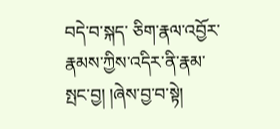བདེ་བ་སྐད་ ཅིག་རྣལ་འབྱོར་རྣམས་ཀྱིས་འདིར་ནི་རྣམ་སྤང་བྱ། །ཞེས་བྱ་བ་སྟེ།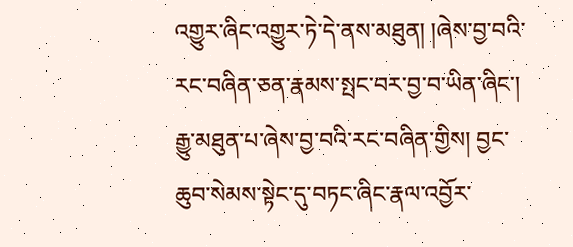འགྱུར་ཞིང་འགྱུར་ཏེ་དེ་ནས་མཐུན། །ཞེས་བྱ་བའི་རང་བཞིན་ཅན་རྣམས་སྤང་བར་བྱ་བ་ཡིན་ཞིང་། རྒྱུ་མཐུན་པ་ཞེས་བྱ་བའི་རང་བཞིན་གྱིས། བྱང་ཆུབ་སེམས་སྟེང་དུ་བཏང་ཞིང་རྣལ་འབྱོར་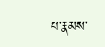པ་རྣམས་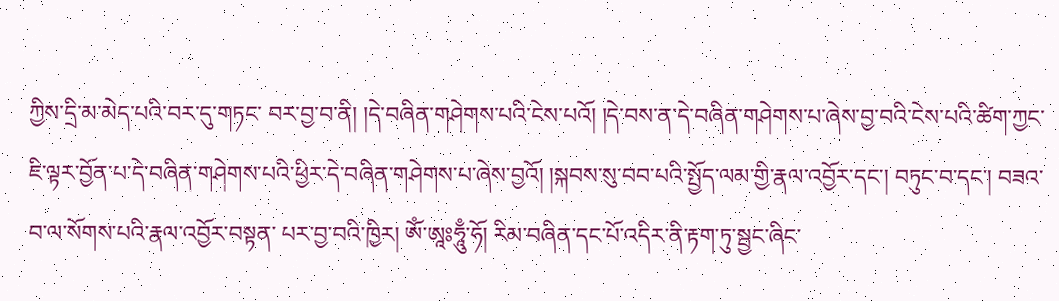ཀྱིས་དྲི་མ་མེད་པའི་བར་དུ་གཏང་ བར་བྱ་བ་ནི། །དེ་བཞིན་གཤེགས་པའི་ངེས་པའོ། །དེ་བས་ན་དེ་བཞིན་གཤེགས་པ་ཞེས་བྱ་བའི་ངེས་པའི་ཚིག་ཀྱང་ཇི་ལྟར་བྱོན་པ་དེ་བཞིན་གཤེགས་པའི་ཕྱིར་དེ་བཞིན་གཤེགས་པ་ཞེས་བྱའོ། །སྐབས་སུ་བབ་པའི་སྤྱོད་ལམ་གྱི་རྣལ་འབྱོར་དང་། བཏུང་བ་དང་། བཟའ་བ་ལ་སོགས་པའི་རྣལ་འབྱོར་བསྟན་ པར་བྱ་བའི་ཁྱིར། ཨོཾ་ཨཱཿཧཱུྃ་ཧོ། རིམ་བཞིན་དང་པོ་འདིར་ནི་རྟག་ཏུ་སྦྱང་ཞིང་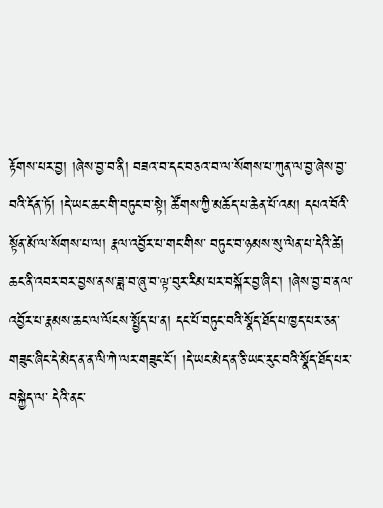རྟོགས་པར་བྱ། །ཞེས་བྱ་བ་ནི། བཟའ་བ་དང་བཅའ་བ་ལ་སོགས་པ་ཀུན་ལ་བྱ་ཞེས་བྱ་བའི་དོན་ཏོ། །དེ་ཡང་ཆང་གི་བཏུང་བ་སྟེ། ཚོགས་ཀྱི་མཆོད་པ་ཆེན་པོ་འམ། དཔའ་བོའི་སྟོན་མོ་ལ་སོགས་པ་ལ། རྣལ་འབྱོར་པ་གང་གིས་ བཏུང་བ་ཉམས་སུ་ལེན་པ་དེའི་ཚེ། ཆང་ནི་འབར་བར་བྱས་ནས་ཟླ་བ་ཞུ་བ་ལྟ་བུར་རིམ་པར་བསྐོར་བྱ་ཞིང་། །ཞེས་བྱ་བ་ནལ་འབྱོར་པ་རྣམས་ཆང་ལ་ལོངས་སྤྱོད་པ་ན། དང་པོ་བཏུང་བའི་སྣོད་ཐོད་པ་ཁྱད་པར་ཅན་གཟུང་ཞིང་དེ་མེད་ན་ན་ལི་ཀེ་ལར་གཟུང་ངོ་། །དེ་ཡང་མེད་ན་ཅི་ཡང་རུང་བའི་སྣོད་ཐོད་པར་བསྐྱེད་ལ་ དེའི་ནང་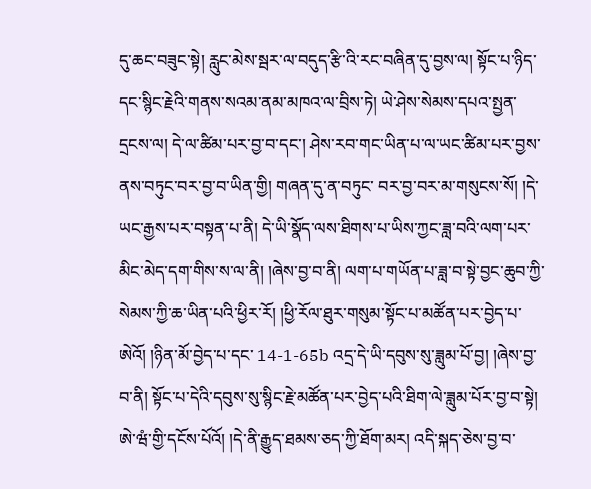དུ་ཆང་བཟུང་སྟེ། རླུང་མེས་སྦར་ལ་བདུད་རྩི་འི་རང་བཞིན་དུ་བྱས་ལ། སྟོང་པ་ཉིད་དང་སྙིང་རྗེའི་གནས་སའམ་ནམ་མཁའ་ལ་བྲིས་ཏེ། ཡེ་ཤེས་སེམས་དཔའ་སྤྱན་དྲངས་ལ། དེ་ལ་ཚིམ་པར་བྱ་བ་དང་། ཤེས་རབ་གང་ཡིན་པ་ལ་ཡང་ཚིམ་པར་བྱས་ནས་བཏུང་བར་བྱ་བ་ཡིན་གྱི། གཞན་དུ་ན་བཏུང་ བར་བྱ་བར་མ་གསུངས་སོ། །དེ་ཡང་རྒྱས་པར་བསྟན་པ་ནི། དེ་ཡི་སྣོད་ལས་ཐིགས་པ་ཡིས་ཀྱང་ཟླ་བའི་ལག་པར་མིང་མེད་དག་གིས་ས་ལ་ནི། །ཞེས་བྱ་བ་ནི། ལག་པ་གཡོན་པ་ཟླ་བ་སྟེ་བྱང་ཆུབ་ཀྱི་སེམས་ཀྱི་ཆ་ཡིན་པའི་ཕྱིར་རོ། །ཕྱི་རོལ་ཐུར་གསུམ་སྟོང་པ་མཚོན་པར་བྱེད་པ་ཨེའོ། །ཉིན་མོ་བྱེད་པ་དང་ 14-1-65b འདྲ་དེ་ཡི་དབུས་སུ་ཟླུམ་པོ་བྱ། །ཞེས་བྱ་བ་ནི། སྟོང་པ་དེའི་དབུས་སུ་སྙིང་རྗེ་མཚོན་པར་བྱེད་པའི་ཐིག་ལེ་ཟླུམ་པོར་བྱ་བ་སྟེ། ཨེ་ཝཾ་གྱི་དངོས་པོའོ། །དེ་ནི་རྒྱུད་ཐམས་ཅད་ཀྱི་ཐོག་མར། འདི་སྐད་ཅེས་བྱ་བ་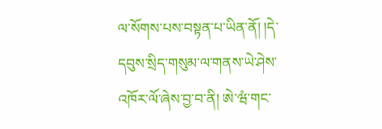ལ་སོགས་པས་བསྟན་པ་ཡིན་ནོ། །དེ་དབུས་སྲིད་གསུམ་ལ་གནས་ཡེ་ཤེས་འཁོར་ལོ་ཞེས་བྱ་བ་ནི། ཨེ་ཝཾ་གང་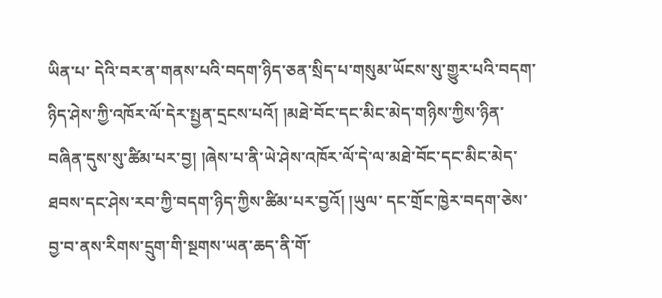ཡིན་པ་ དེའི་བར་ན་གནས་པའི་བདག་ཉིད་ཅན་སྲིད་པ་གསུམ་ཡོངས་སུ་གྱུར་པའི་བདག་ཉིད་ཤེས་ཀྱི་འཁོར་ལོ་དེར་སྤྱན་དྲངས་པའོ། །མཐེ་བོང་དང་མིང་མེད་གཉིས་ཀྱིས་ཉིན་བཞིན་དུས་སུ་ཚིམ་པར་བྱ། །ཞེས་པ་ནི་ཡེ་ཤེས་འཁོར་ལོ་དེ་ལ་མཐེ་བོང་དང་མིང་མེད་ཐབས་དང་ཤེས་རབ་ཀྱི་བདག་ཉིད་ཀྱིས་ཚིམ་པར་བྱའོ། །ཡུལ་ དང་གྲོང་ཁྱེར་བདག་ཅེས་བྱ་བ་ནས་རིགས་དྲུག་གི་སྔགས་ཡན་ཆད་ནི་གོ་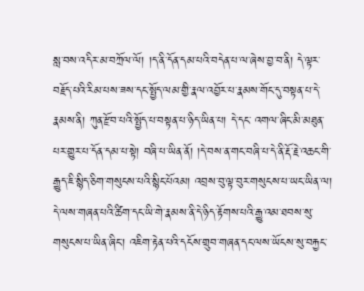སླ་བས་འདིར་མ་བཀྲོལ་ལོ། །ད་ནི་དོན་དམ་པའི་བདེན་པ་ལ་ཞེས་བྱ་བ་ནི། དེ་ལྟར་བརྗོད་པའི་རིམ་པས་ཟས་དང་སྤྱོད་ལམ་གྱི་རྣལ་འབྱོར་པ་རྣམས་གོང་དུ་བསྟན་པ་དེ་རྣམས་ནི། ཀུན་རྫོབ་པའི་སྤྱོད་པ་བསྟན་པ་ཉིད་ཡིན་པ། དེ་དང་ འགལ་ཞིང་མི་མཐུན་པར་གྱུར་པ་དོན་དམ་པ་སྟེ། བཞི་པ་ཡིན་ནོ། །དེ་བས་ན་གང་བཞི་པ་དེ་ནི་རྡོ་རྗེ་འཆང་གི་རྒྱུད་ཇི་སྙིད་ཅིག་གསུངས་པའི་སྙིང་པོའམ། འབྲས་བུ་ལྟ་བུར་གསུངས་པ་ཡང་ཡིན་ལ། དེ་ལས་གཞན་པའི་ཚིག་དང་ཡི་གེ་རྣམས་ནི་དེ་ཉིད་རྟོགས་པའི་རྒྱུ་འམ་ཐབས་སུ་གསུངས་པ་ཡིན་ཞིང་། འཇིག་རྟེན་པའི་དངོས་གྲུབ་གཞན་དང་ལས་ཡོངས་སུ་བརྐྱང་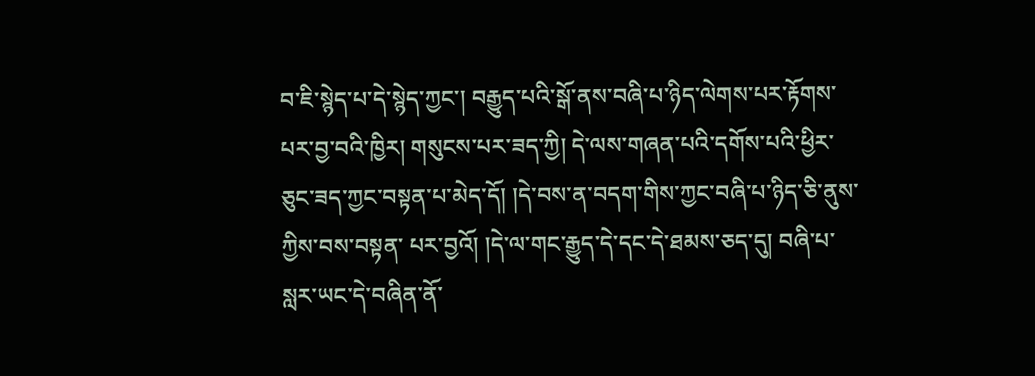བ་ཇི་སྙེད་པ་དེ་སྙེད་ཀྱང་། བརྒྱུད་པའི་སྒོ་ནས་བཞི་པ་ཉིད་ལེགས་པར་རྟོགས་པར་བྱ་བའི་ཁྱིར། གསུངས་པར་ཟད་ཀྱི། དེ་ལས་གཞན་པའི་དགོས་པའི་ཕྱིར་ཅུང་ཟད་ཀྱང་བསྟན་པ་མེད་དོ། །དེ་བས་ན་བདག་གིས་ཀྱང་བཞི་པ་ཉིད་ཅི་ནུས་ཀྱིས་བས་བསྟན་ པར་བྱའོ། །དེ་ལ་གང་རྒྱུད་དེ་དང་དེ་ཐམས་ཅད་དུ། བཞི་པ་སླར་ཡང་དེ་བཞིན་ནོ་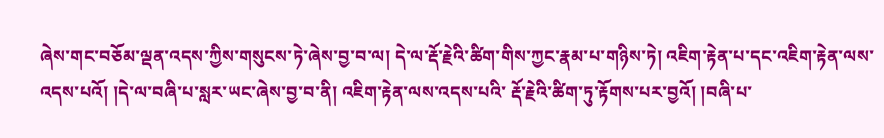ཞེས་གང་བཅོམ་ལྡན་འདས་ཀྱིས་གསུངས་ཏེ་ཞེས་བྱ་བ་ལ། དེ་ལ་རྡོ་རྗེའི་ཚིག་གིས་ཀྱང་རྣམ་པ་གཉིས་ཏེ། འཇིག་རྟེན་པ་དང་འཇིག་རྟེན་ལས་འདས་པའོ། །དེ་ལ་བཞི་པ་སླར་ཡང་ཞེས་བྱ་བ་ནི། འཇིག་རྟེན་ལས་འདས་པའི་ རྡོ་རྗེའི་ཚིག་ཏུ་རྟོགས་པར་བྱའོ། །བཞི་པ་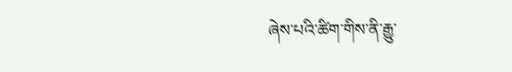ཞེས་པའི་ཚིག་གིས་ནི་རྒྱུ་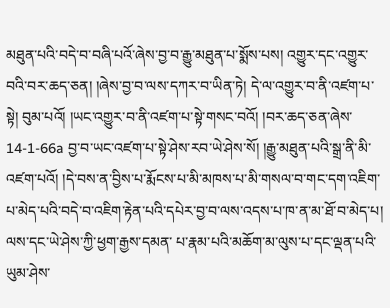མཐུན་པའི་བདེ་བ་བཞི་པའོ་ཞེས་བྱ་བ་རྒྱུ་མཐུན་པ་སྨོས་པས། འགྱུར་དང་འགྱུར་བའི་བར་ཆད་ཅན། །ཞེས་བྱ་བ་ལས་དཀར་བ་ཡིན་ཏེ། དེ་ལ་འགྱུར་བ་ནི་འཛག་པ་སྟེ། བུམ་པའོ། །ཡང་འགྱུར་བ་ནི་འཛག་པ་སྟེ་གསང་བའོ། །བར་ཆད་ཅན་ཞེས་ 14-1-66a བྱ་བ་ཡང་འཛག་པ་སྟེ་ཤེས་རབ་ཡེ་ཤེས་སོ། །རྒྱུ་མཐུན་པའི་སྒྲ་ནི་མི་འཛག་པའོ། །དེ་བས་ན་བྱིས་པ་རྨོངས་པ་མི་མཁས་པ་མི་གསལ་བ་གང་དག་འཇིག་པ་མེད་པའི་བདེ་བ་འཇིག་རྟེན་པའི་དཔེར་བྱ་བ་ལས་འདས་པ་ཁ་ན་མ་ཐོ་བ་མེད་པ། ལས་དང་ཡེ་ཤེས་ཀྱི་ཕྱག་རྒྱས་དམན་ པ་རྣམ་པའི་མཆོག་མ་ལུས་པ་དང་ལྡན་པའི་ཡུམ་ཤེས་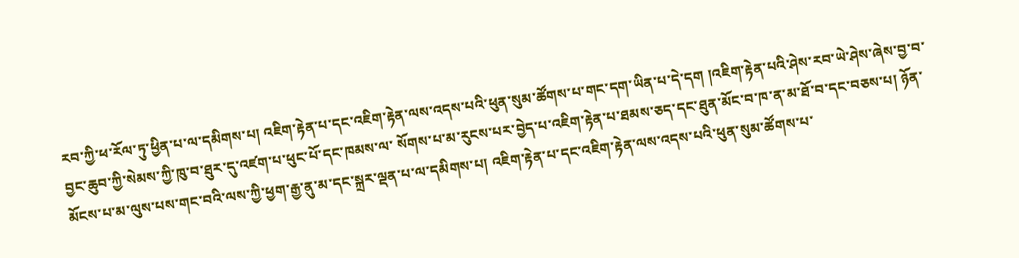རབ་ཀྱི་ཕ་རོལ་ཏུ་ཕྱིན་པ་ལ་དམིགས་པ། འཇིག་རྟེན་པ་དང་འཇིག་རྟེན་ལས་འདས་པའི་ཕུན་སུམ་ཚོགས་པ་གང་དག་ཡིན་པ་དེ་དག །འཇིག་རྟེན་པའི་ཤེས་རབ་ཡེ་ཤེས་ཞེས་བྱ་བ་བྱང་ཆུབ་ཀྱི་སེམས་ཀྱི་ཁུ་བ་ཐུར་དུ་འཛག་པ་ཕུང་པོ་དང་ཁམས་ལ་ སོགས་པ་མ་རུངས་པར་བྱེད་པ་འཇིག་རྟེན་པ་ཐམས་ཅད་དང་ཐུན་མོང་བ་ཁ་ན་མ་ཐོ་བ་དང་བཅས་པ། ཉོན་མོངས་པ་མ་ལུས་པས་གང་བའི་ལས་ཀྱི་ཕྱག་རྒྱ་ནུ་མ་དང་སྐྲར་ལྡན་པ་ལ་དམིགས་པ། འཇིག་རྟེན་པ་དང་འཇིག་རྟེན་ལས་འདས་པའི་ཕུན་སུམ་ཚོགས་པ་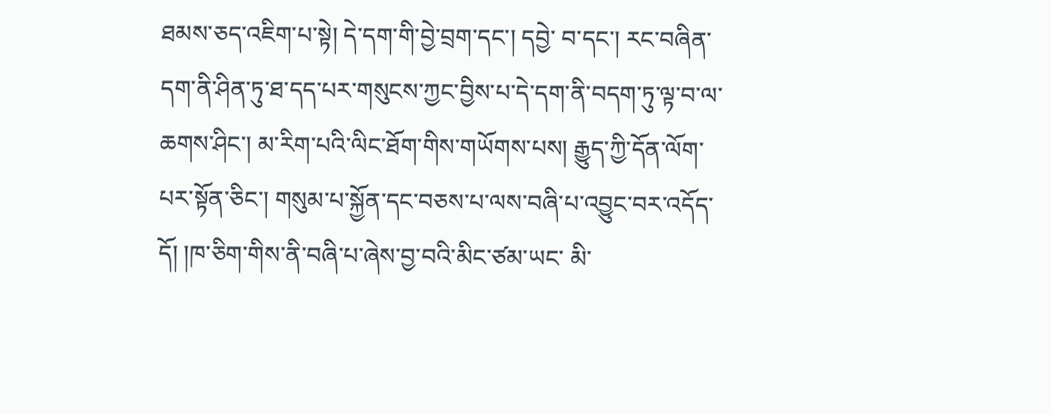ཐམས་ཅད་འཇིག་པ་སྟེ། དེ་དག་གི་བྱེ་བྲག་དང་། དབྱེ་ བ་དང་། རང་བཞིན་དག་ནི་ཤིན་ཏུ་ཐ་དད་པར་གསུངས་ཀྱང་བྱིས་པ་དེ་དག་ནི་བདག་ཏུ་ལྟ་བ་ལ་ཆགས་ཤིང་། མ་རིག་པའི་ལིང་ཐོག་གིས་གཡོགས་པས། རྒྱུད་ཀྱི་དོན་ལོག་པར་སྟོན་ཅིང་། གསུམ་པ་སྐྱོན་དང་བཅས་པ་ལས་བཞི་པ་འབྱུང་བར་འདོད་དོ། །ཁ་ཅིག་གིས་ནི་བཞི་པ་ཞེས་བྱ་བའི་མིང་ཙམ་ཡང་ མི་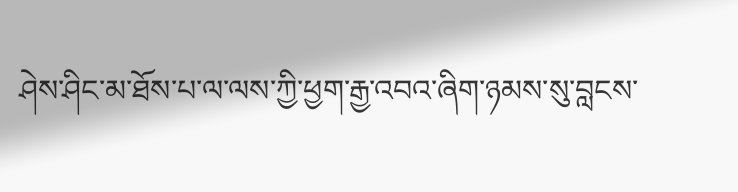ཤེས་ཤིང་མ་ཐོས་པ་ལ་ལས་ཀྱི་ཕྱག་རྒྱ་འབའ་ཞིག་ཉམས་སུ་བླངས་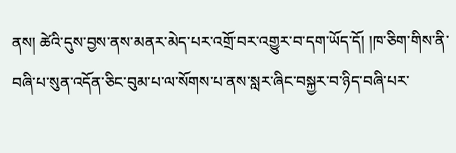ནས། ཚེའི་དུས་བྱས་ནས་མནར་མེད་པར་འགྲོ་བར་འགྱུར་བ་དག་ཡོད་དོ། །ཁ་ཅིག་གིས་ནི་བཞི་པ་སུན་འདོན་ཅིང་བུམ་པ་ལ་སོགས་པ་ནས་སླར་ཞིང་བསྐྱར་བ་ཉིད་བཞི་པར་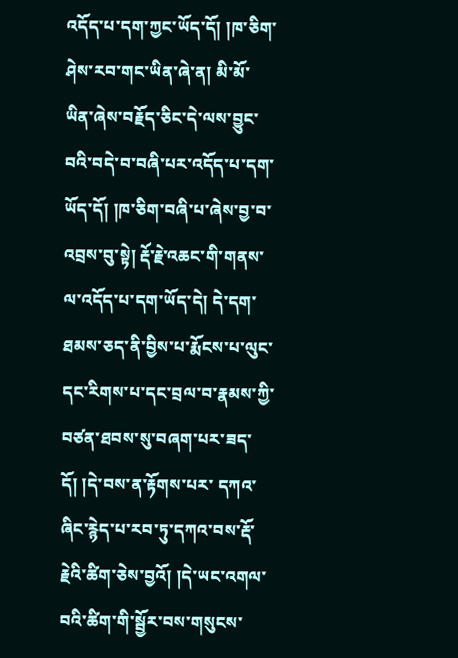འདོད་པ་དག་ཀྱང་ཡོད་དོ། །ཁ་ཅིག་ཤེས་རབ་གང་ཡིན་ཞེ་ན། མི་མོ་ཡིན་ཞེས་བརྗོད་ཅིང་དེ་ལས་བྱུང་བའི་བདེ་བ་བཞི་པར་འདོད་པ་དག་ཡོད་དོ། །ཁ་ཅིག་བཞི་པ་ཞེས་བྱ་བ་འབྲས་བུ་སྟེ། རྡོ་རྗེ་འཆང་གི་གནས་ལ་འདོད་པ་དག་ཡོད་དེ། དེ་དག་ཐམས་ཅད་ནི་བྱིས་པ་རྨོངས་པ་ལུང་དང་རིགས་པ་དང་བྲལ་བ་རྣམས་ཀྱི་བཙན་ཐབས་སུ་བཞག་པར་ཟད་དོ། །དེ་བས་ན་རྟོགས་པར་ དཀའ་ཞིང་རྙེད་པ་རབ་ཏུ་དཀའ་བས་རྡོ་རྗེའི་ཚིག་ཅེས་བྱའོ། །དེ་ཡང་འགལ་བའི་ཚིག་གི་སྦྱོར་བས་གསུངས་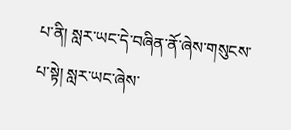པ་ནི། སླར་ཡང་དེ་བཞིན་ནོ་ཞེས་གསུངས་པ་སྟེ། སླར་ཡང་ཞེས་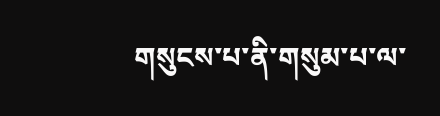གསུངས་པ་ནི་གསུམ་པ་ལ་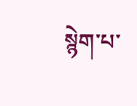སྙེག་པ་